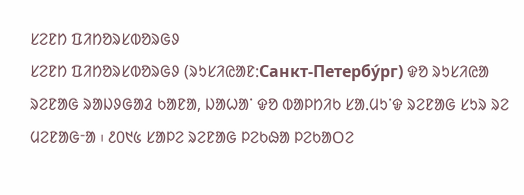ᱥᱮᱱᱴ ᱯᱤᱴᱚᱨᱥᱵᱚᱨᱜᱽ
ᱥᱮᱱᱴ ᱯᱤᱴᱚᱨᱥᱵᱚᱨᱜᱽ (ᱨᱩᱥᱤᱭᱟᱱᱺСанкт-Петербу́рг) ᱫᱚ ᱨᱩᱥᱤᱭᱟ ᱨᱮᱱᱟᱜ ᱨᱟᱡᱽᱜᱟᱲ ᱠᱟᱱᱟ, ᱡᱟᱦᱟᱸ ᱫᱚ ᱵᱟᱞᱴᱤᱠ ᱥᱟᱹᱢᱩᱸᱫ ᱨᱮᱱᱟᱜ ᱥᱩᱨ ᱨᱮ ᱢᱮᱱᱟᱜᱼᱟ ᱾ ᱒᱐᱑᱕ ᱥᱟᱞᱮ ᱨᱮᱱᱟᱜ ᱞᱮᱠᱷᱟ ᱞᱮᱠᱟᱛᱮ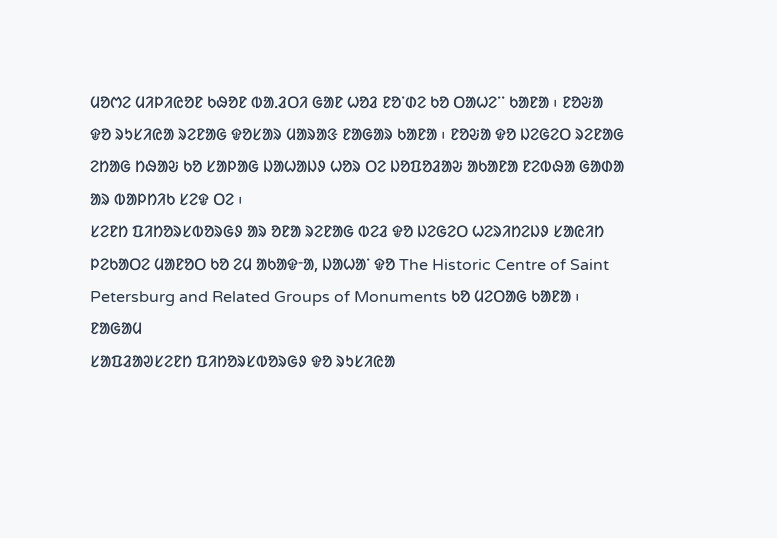ᱢᱚᱬᱮ ᱢᱤᱞᱤᱭᱚᱱ ᱠᱷᱚᱱ ᱵᱟᱹᱲᱛᱤ ᱜᱟᱱ ᱦᱚᱲ ᱱᱚᱸᱰᱮ ᱠᱚ ᱛᱟᱦᱮᱸᱸ ᱠᱟᱱᱟ ᱾ ᱱᱚᱶᱟ ᱫᱚ ᱨᱩᱥᱤᱭᱟ ᱨᱮᱱᱟᱜ ᱫᱚᱥᱟᱨ ᱢᱟᱨᱟᱝ ᱱᱟᱜᱟᱨ ᱠᱟᱱᱟ ᱾ ᱱᱚᱶᱟ ᱫᱚ ᱡᱮᱜᱮᱛ ᱨᱮᱱᱟᱜ ᱮᱴᱟᱜ ᱴᱷᱟᱶ ᱠᱚ ᱥᱟᱞᱟᱜ ᱡᱟᱦᱟᱡᱽ ᱦᱚᱨ ᱛᱮ ᱡᱚᱯᱚᱲᱟᱶ ᱟᱠᱟᱱᱟ ᱱᱮᱵᱷᱟ ᱜᱟᱰᱟ ᱟᱨ ᱵᱟᱞᱴᱤᱠ ᱥᱮᱫ ᱛᱮ ᱾
ᱥᱮᱱᱴ ᱯᱤᱴᱚᱨᱥᱵᱚᱨᱜᱽ ᱟᱨ ᱚᱱᱟ ᱨᱮᱱᱟᱜ ᱵᱮᱲ ᱫᱚ ᱡᱮᱜᱮᱛ ᱦᱮᱨᱤᱴᱮᱡᱽ ᱥᱟᱭᱤᱴ ᱞᱮᱠᱟᱛᱮ ᱢᱟᱱᱚᱛ ᱠᱚ ᱮᱢ ᱟᱠᱟᱫᱼᱟ, ᱡᱟᱦᱟᱸ ᱫᱚ The Historic Centre of Saint Petersburg and Related Groups of Monuments ᱠᱚ ᱢᱮᱛᱟᱜ ᱠᱟᱱᱟ ᱾
ᱱᱟᱜᱟᱢ
ᱥᱟᱯᱲᱟᱣᱥᱮᱱᱴ ᱯᱤᱴᱚᱨᱥᱵᱚᱨᱜᱽ ᱫᱚ ᱨᱩᱥᱤᱭᱟ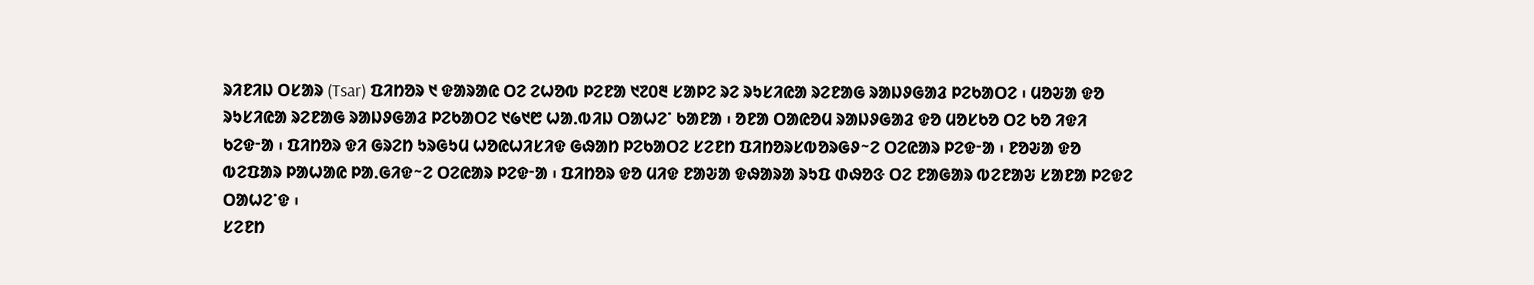ᱨᱤᱱᱤᱡ ᱛᱥᱟᱨ (Tsar) ᱯᱤᱴᱚᱨ ᱑ ᱫᱟᱨᱟᱭ ᱛᱮ ᱮᱦᱚᱵ ᱞᱮᱱᱟ ᱑᱗᱐᱓ ᱥᱟᱞᱮ ᱨᱮ ᱨᱩᱥᱤᱭᱟ ᱨᱮᱱᱟᱜ ᱨᱟᱡᱽᱜᱟᱲ ᱞᱮᱠᱟᱛᱮ ᱾ ᱢᱚᱶᱟ ᱫᱚ ᱨᱩᱥᱤᱭᱟ ᱨᱮᱱᱟᱜ ᱨᱟᱡᱽᱜᱟᱲ ᱞᱮᱠᱟᱛᱮ ᱑᱙᱑᱘ ᱦᱟᱹᱵᱤᱡ ᱛᱟᱦᱮᱸ ᱠᱟᱱᱟ ᱾ ᱚᱱᱟ ᱛᱟᱭᱚᱢ ᱨᱟᱡᱽᱜᱟᱲ ᱫᱚ ᱢᱚᱥᱠᱚ ᱛᱮ ᱠᱚ ᱤᱫᱤ ᱠᱮᱫᱼᱟ ᱾ ᱯᱤᱴᱚᱨ ᱫᱤ ᱜᱨᱮᱴ ᱩᱨᱜᱩᱢ ᱦᱚᱭᱦᱤᱥᱤᱫ ᱜᱷᱟᱴ ᱞᱮᱠᱟᱛᱮ ᱥᱮᱱᱴ ᱯᱤᱴᱚᱨᱥᱵᱚᱨᱜᱽᱻᱮ ᱛᱮᱭᱟᱨ ᱞᱮᱫᱼᱟ ᱾ ᱱᱚᱶᱟ ᱫᱚ ᱵᱮᱯᱟᱨ ᱞᱟᱦᱟᱭ ᱞᱟᱹᱜᱤᱫᱻᱮ ᱛᱮᱭᱟᱨ ᱞᱮᱫᱼᱟ ᱾ ᱯᱤᱴᱚᱨ ᱫᱚ ᱢᱤᱫ ᱱᱟᱶᱟ ᱫᱷᱟᱨᱟ ᱨᱩᱯ ᱰᱷᱚᱝ ᱛᱮ ᱱᱟᱜᱟᱨ ᱵᱮᱱᱟᱶ ᱥᱟᱱᱟ ᱞᱮᱫᱮ ᱛᱟᱦᱮᱸᱫ ᱾
ᱥᱮᱱᱴ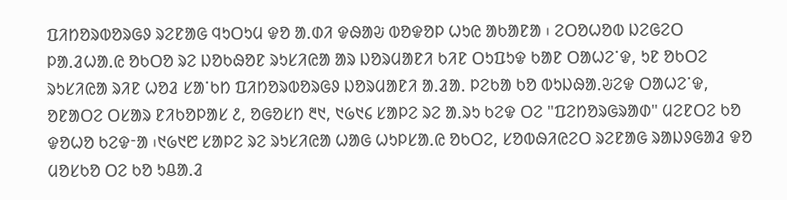ᱯᱤᱴᱚᱨᱵᱚᱨᱜᱽ ᱨᱮᱱᱟᱜ ᱧᱩᱛᱩᱢ ᱫᱚ ᱟᱹᱰᱤ ᱫᱷᱟᱶ ᱵᱚᱫᱚᱞ ᱦᱩᱭ ᱟᱠᱟᱱᱟ ᱾ ᱮᱛᱚᱦᱚᱵ ᱡᱮᱜᱮᱛ ᱞᱟᱹᱲᱦᱟᱹᱭ ᱚᱠᱛᱚ ᱨᱮ ᱡᱚᱠᱷᱚᱱ ᱨᱩᱥᱤᱭᱟ ᱟᱨ ᱡᱚᱨᱢᱟᱱᱤ ᱠᱤᱱ ᱛᱩᱯᱩᱫ ᱠᱟᱱ ᱛᱟᱦᱮᱸᱫ, ᱩᱱ ᱚᱠᱛᱮ ᱨᱩᱥᱤᱭᱟ ᱨᱤᱱ ᱦᱚᱲ ᱥᱟᱸᱠᱴ ᱯᱤᱴᱚᱨᱵᱚᱨᱜᱽ ᱡᱚᱨᱢᱟᱱᱤ ᱟᱹᱲᱟᱹ ᱞᱮᱠᱟ ᱠᱚ ᱵᱩᱡᱷᱟᱹᱶᱮᱫ ᱛᱟᱦᱮᱸᱫ, ᱚᱱᱟᱛᱮ ᱛᱥᱟᱨ ᱱᱤᱠᱚᱞᱟᱥ ᱒, ᱚᱜᱚᱥᱴ ᱓᱑, ᱑᱙᱑᱔ ᱥᱟᱞᱮ ᱨᱮ ᱟᱹᱨᱩ ᱠᱮᱫ ᱛᱮ "ᱯᱮᱴᱚᱨᱜᱨᱟᱰ" ᱢᱮᱱᱛᱮ ᱠᱚ ᱫᱚᱦᱚ ᱠᱮᱫᱼᱟ ᱾᱑᱙᱑᱘ ᱥᱟᱞᱮ ᱨᱮ ᱨᱩᱥᱤᱭᱟ ᱦᱟᱜ ᱦᱩᱞᱥᱟᱹᱭ ᱚᱠᱛᱮ, ᱥᱚᱵᱷᱤᱭᱮᱛ ᱨᱮᱱᱟᱜ ᱨᱟᱡᱽᱜᱟᱲ ᱫᱚ ᱢᱚᱥᱠᱚ ᱛᱮ ᱠᱚ ᱩᱪᱟᱹᱲ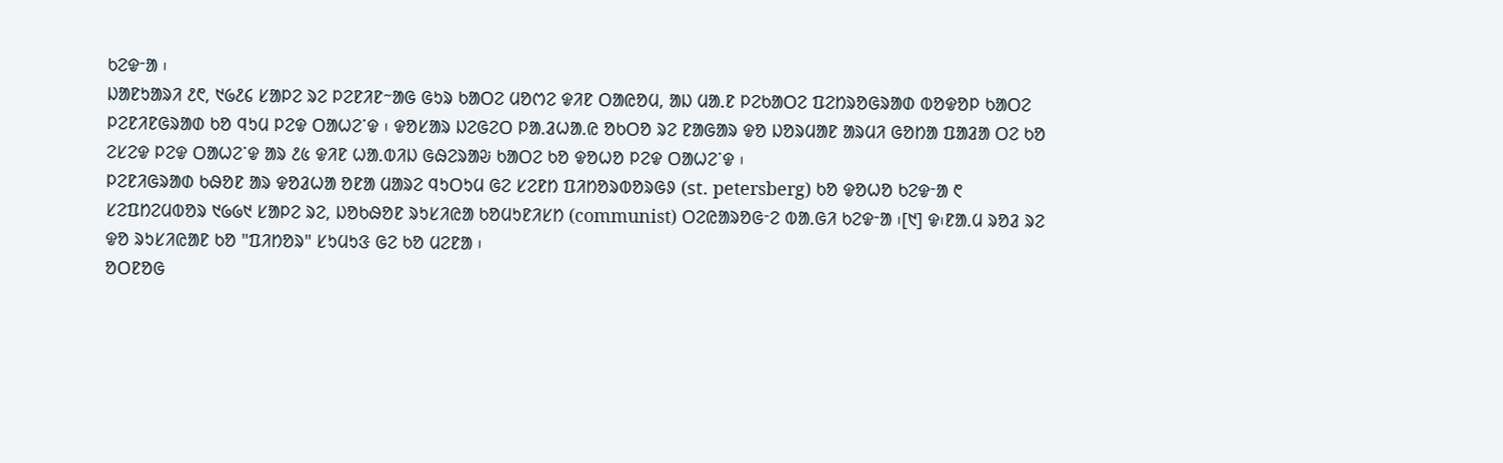ᱠᱮᱫᱼᱟ ᱾
ᱡᱟᱱᱩᱟᱨᱤ ᱒᱖, ᱑᱙᱒᱔ ᱥᱟᱞᱮ ᱨᱮ ᱞᱮᱱᱤᱱᱻᱟᱜ ᱜᱩᱨ ᱠᱟᱛᱮ ᱢᱚᱬᱮ ᱫᱤᱱ ᱛᱟᱭᱚᱢ, ᱟᱡ ᱢᱟᱹᱱ ᱞᱮᱠᱟᱛᱮ ᱯᱮᱴᱨᱚᱜᱨᱟᱰ ᱵᱚᱫᱚᱞ ᱠᱟᱛᱮ ᱞᱮᱱᱤᱱᱜᱨᱟᱰ ᱠᱚ ᱧᱩᱢ ᱞᱮᱫ ᱛᱟᱦᱮᱸᱫ ᱾ ᱫᱚᱥᱟᱨ ᱡᱮᱜᱮᱛ ᱞᱟᱹᱲᱦᱟᱹᱭ ᱚᱠᱛᱚ ᱨᱮ ᱱᱟᱜᱟᱨ ᱫᱚ ᱡᱚᱨᱢᱟᱱ ᱟᱨᱢᱤ ᱜᱚᱴᱟ ᱯᱟᱲᱟ ᱛᱮ ᱠᱚ ᱮᱥᱮᱫ ᱞᱮᱫ ᱛᱟᱦᱮᱸᱫ ᱟᱨ ᱒᱕ ᱫᱤᱱ ᱦᱟᱹᱵᱤᱡ ᱜᱷᱮᱨᱟᱶ ᱠᱟᱛᱮ ᱠᱚ ᱫᱚᱦᱚ ᱞᱮᱫ ᱛᱟᱦᱮᱸᱫ ᱾
ᱞᱮᱱᱤᱜᱨᱟᱰ ᱠᱷᱚᱱ ᱟᱨ ᱫᱚᱲᱦᱟ ᱚᱱᱟ ᱢᱟᱨᱮ ᱧᱩᱛᱩᱢ ᱜᱮ ᱥᱮᱱᱴ ᱯᱤᱴᱚᱨᱵᱚᱨᱜᱽ (stᱹ petersberg) ᱠᱚ ᱫᱚᱦᱚ ᱠᱮᱫᱼᱟ ᱖ ᱥᱮᱯᱴᱮᱢᱵᱚᱨ ᱑᱙᱙᱑ ᱥᱟᱞᱮ ᱨᱮ, ᱡᱚᱠᱷᱚᱱ ᱨᱩᱥᱤᱭᱟ ᱠᱚᱢᱩᱱᱤᱥᱴ (communist) ᱛᱮᱭᱟᱨᱚᱜᱼᱮ ᱵᱟᱹᱜᱤ ᱠᱮᱫᱼᱟ ᱾[᱑] ᱫ᱾ᱱᱟᱹᱢ ᱨᱚᱲ ᱨᱮ ᱫᱚ ᱨᱩᱥᱤᱭᱟᱱ ᱠᱚ "ᱯᱤᱴᱚᱨ" ᱥᱩᱢᱩᱝ ᱜᱮ ᱠᱚ ᱢᱮᱱᱟ ᱾
ᱚᱛᱱᱚᱜ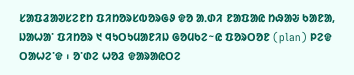ᱥᱟᱯᱲᱟᱣᱥᱮᱱᱴ ᱯᱤᱴᱚᱨᱥᱵᱚᱨᱜᱽ ᱫᱚ ᱟᱹᱰᱤ ᱱᱟᱯᱟᱭ ᱴᱷᱟᱶ ᱠᱟᱱᱟ, ᱡᱟᱦᱟᱸ ᱯᱤᱴᱚᱨ ᱑ ᱧᱩᱛᱩᱢᱟᱱᱤᱡ ᱜᱚᱢᱠᱮᱻᱭ ᱯᱚᱨᱛᱚᱱ (plan) ᱞᱮᱫ ᱛᱟᱦᱮᱸᱫ ᱾ ᱚᱸᱰᱮ ᱦᱚᱲ ᱫᱟᱨᱟᱭᱛᱮ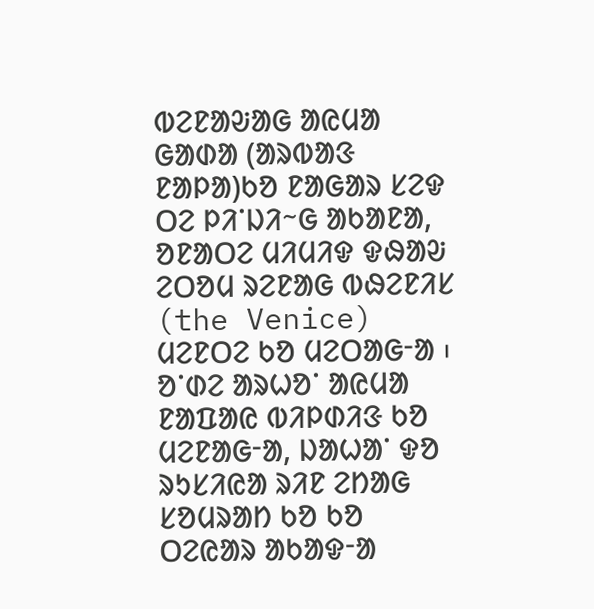ᱵᱮᱱᱟᱶᱟᱜ ᱟᱭᱢᱟ ᱜᱟᱰᱟ (ᱟᱨᱵᱟᱝ ᱱᱟᱞᱟ)ᱠᱚ ᱱᱟᱜᱟᱨ ᱥᱮᱫ ᱛᱮ ᱞᱤᱸᱡᱤᱻᱜ ᱟᱠᱟᱱᱟ, ᱚᱱᱟᱛᱮ ᱢᱤᱢᱤᱫ ᱫᱷᱟᱶ ᱮᱛᱚᱢ ᱨᱮᱱᱟᱜ ᱵᱷᱮᱱᱤᱥ (the Venice) ᱢᱮᱱᱛᱮ ᱠᱚ ᱢᱮᱛᱟᱜᱼᱟ ᱾ ᱚᱸᱰᱮ ᱟᱨᱦᱚᱸ ᱟᱭᱢᱟ ᱱᱟᱯᱟᱭ ᱵᱤᱞᱰᱤᱝ ᱠᱚ ᱢᱮᱱᱟᱜᱼᱟ, ᱡᱟᱦᱟᱸ ᱫᱚ ᱨᱩᱥᱤᱭᱟ ᱨᱤᱱ ᱮᱴᱟᱜ ᱥᱚᱢᱨᱟᱴ ᱠᱚ ᱠᱚ ᱛᱮᱭᱟᱨ ᱟᱠᱟᱫᱼᱟ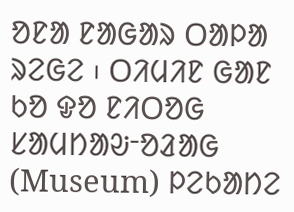ᱚᱱᱟ ᱱᱟᱜᱟᱨ ᱛᱟᱞᱟ ᱨᱮᱜᱮ ᱾ ᱛᱤᱢᱤᱱ ᱜᱟᱱ ᱠᱚ ᱫᱚ ᱱᱤᱛᱚᱜ ᱥᱟᱢᱴᱟᱶᱼᱚᱲᱟᱜ (Museum) ᱞᱮᱠᱟᱴᱮ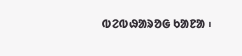ᱵᱮᱵᱷᱟᱨᱚᱜ ᱠᱟᱱᱟ ᱾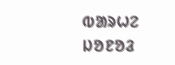ᱵᱟᱨᱦᱮ ᱡᱚᱱᱚᱲ